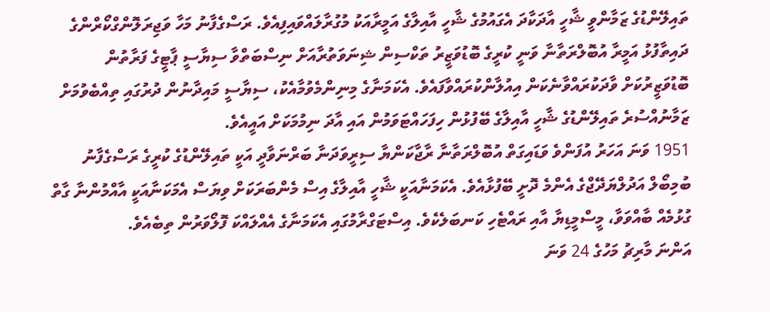ތައިލޭންޑުގެ ޒަމާންވީ ޝާހީ އާދަކާދަ އެގައުމުގެ ޝާހީ އާއިލާގެ އަމީރާއަކު މުގުރާލައްވައިފިއެވެ. ރަސްގެފާނު މަހާ ވަޖިރަލޮންގްކޯރްންގެ ދައިތާފުޅު އަމީރާ އުބޮލްރަތާނާ ވަނީ ކުރީގެ ބޮޑުވަޒީރު ތަކްސިން ޝިނަވަތުރާއަށް ނިސްބަތްވާ ސިޔާސީ ޕާޓީގެ ފަރާތުން ބޮޑުވަޒީރުކަށް ވާދަކުރައްވާނެކަން އިއުލާންކުރައްވާފައެވެ. އެކަމަނާގެ މިނިންމެވުމާއެކު، ސިޔާސީ މައިދާނުން ދުރުގައި ތިއްބެވުމަށް ޒަމާނުއްސުރެ ތައިލޭންޑުގެ ޝާހީ އާއިލާގެ ބޭފުޅުން ހިފަހައްޓަވަމުން އައި އާދަ ނިމުމަކަށް އައީއެވެ.
1951 ވަނަ އަހަރު އުފަންވެ ވަޑައިގަތް އުބޮލްރަތާނާ ރާޖާކަންޔާ ސިރީވަދަނާ ބަރްނަވާދީ އަކީ ތައިލޭންޑުގެ ކުރީގެ ރަސްގެފާނު ބުމިބޯލް އަދުލްޔަދޭޖްގެ އެންމެ ދޮށީ ބޭފުޅާއެވެ. އެކަމަނާއަކީ ޝާހީ އާއިލާގެ އިސް މެންބަރަކަށް ވިޔަސް އެމަކަނާއަކީ އާއްމުންނާ ގާތް ގުޅުމެއް ބާއްވަވާ، މީސްމީޑިޔާ އާއި ރައްޓެހި ކަނބަލެކެވެ. އިސްޓަގްރާމުގައި އެކަމަނާގެ އެއްލައްކަ ފޮލޯވަރުން ތިބެއެވެ.
އަންނަ މާރިޗު މަހުގެ 24 ވަނަ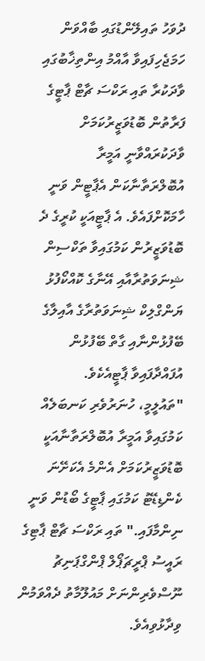ދުވަހު ތައިލޭންޑުގައި ބާއްވަން ހަމަޖެހިފައިވާ އާއްމު އިންތިޚާބުގައި ވާދަކުރާ ތައި ރަކްސަ ޗާޓް ޕާޓީގެ ފަރާތުން ބޮޑުވަޒީރުކަމަށް ވާދަކުރައްވާނީ އަމީރާ އުބޮލްރަތާނާކަން އެޕާޓީން ވަނީ ހާމަކޮށްފައެވެ. އެ ޕާޓީއަކީ ކުރީގެ ދެ ބޮޑުވަޒީރުން ކަމުގައިވާ ތަކްސިން ޝިނަވަތުރާއާއި އޭނާގެ ކޮއްކޯފުޅު ޔަންގްލިކް ޝިނަވަތުރާގެ އާއިލާގެ ބޭފުޅުންނާއި ގާތް ބޭފުޅުން އުފައްދާފައިވާ ޕާޓީއެކެވެ.
"ތައުލީމީ، ހުނަރުވެރި ކަނބަލެއް ކަމުގައިވާ އަމީރާ އުބޮލްރަތާނާއަކީ ބޮޑުވަޒީރުކަމަށް އެންމެ އެކަށޭނަ ކެންޑިޑޭޓު ކަމުގައި ޕާޓީގެ ބޯޑުން ވަނީ ނިންމާފައި." ތައި ރަކްސަ ޗާޓް ޕާޓިގެ ރައީސު ޕްރީޗަޕޯލް ޕްންގްޕަނިޗު ނޫސްވެރިންނަށް މައުލޫމާތު ދެއްވަމުން ވިދާޅުވިއެވެ.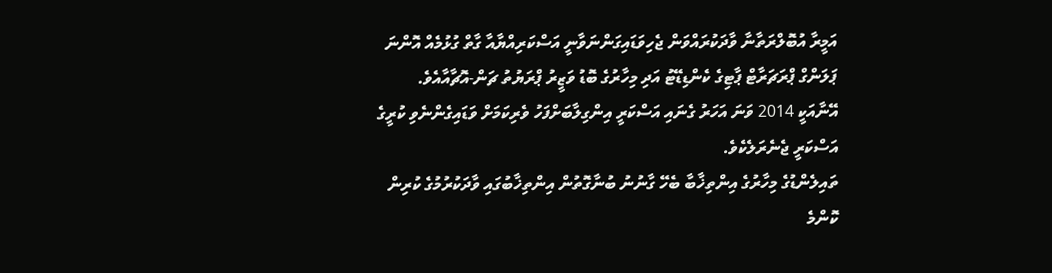އަމީރާ އުބޮލްރަތާނާ ވާދަކުރައްވަން ޖެހިވަޑައިގަންނަވާނީ އަސްކަރިއްޔާއާ ގާތް ގުޅުމެއް އޮންނަ ޕަލަންގް ޕްރަޗަރާޓް ޕާޓިގެ ކެންޑިޑޭޓު އަދި މިހާރުގެ ބޮޑު ވަޒީރު ޕްރަޔުތު ޗަން-އޮޗާއާއެވެ. އޭނާއަކީ 2014 ވަނަ އަހަރު ގެނައި އަސްކަރީ އިންގިލާބަށްފަހު ވެރިކަމަށް ވަޑައިގެންނެވި ކުރީގެ އަސްކަރީ ޖެނެރަލެކެވެ.
ތައިލެންޑުގެ މިހާރުގެ އިންތިޚާބާ ބެހޭ ގާނުނު ބުނާގޮތުން އިންތިޚާބުގައި ވާދަކުރުމުގެ ކުރިން ކޮންމެ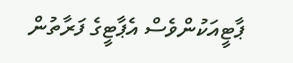ޕާޓީއަކުންވެސް އެޕާޓީގެ ފަރާތުން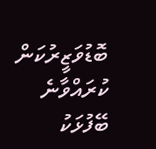ބޮޑުވަޒީރުކަން ކުރައްވާނެ ބޭފުޅަކު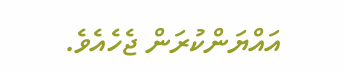އައްޔަންކުރަން ޖެހެއެވެ.